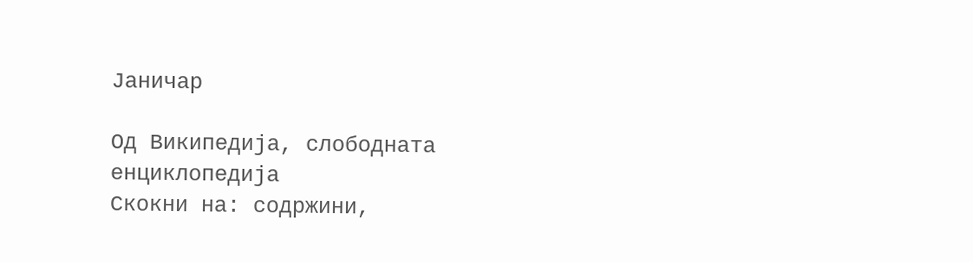Јаничар

Од Википедија, слободната енциклопедија
Скокни на: содржини,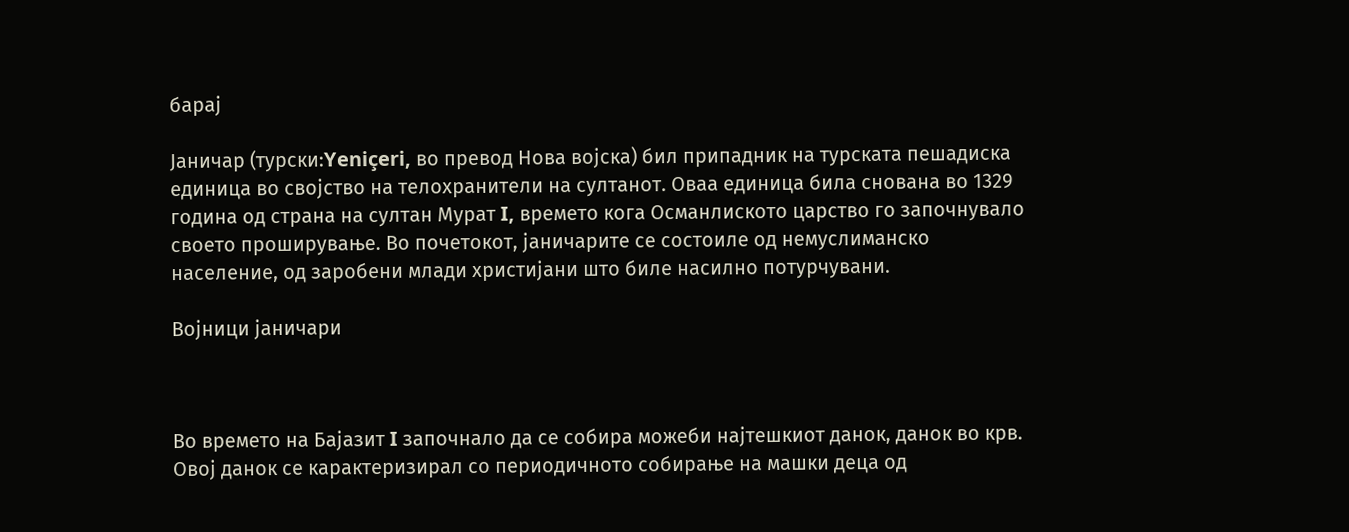барај

Јаничар (турски:Yeniçeri, во превод Нова војска) бил припадник на турската пешадиска единица во својство на телохранители на султанот. Оваа единица била снована во 1329 година од страна на султан Мурат I, времето кога Османлиското царство го започнувало своето проширување. Во почетокот, јаничарите се состоиле од немуслиманско население, од заробени млади христијани што биле насилно потурчувани.

Војници јаничари



Во времето на Бајазит I започнало да се собира можеби најтешкиот данок, данок во крв. Овој данок се карактеризирал со периодичното собирање на машки деца од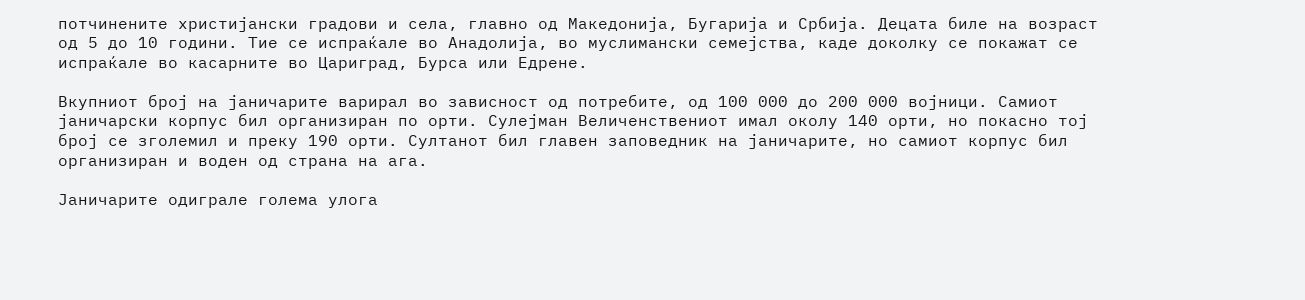потчинените христијански градови и села, главно од Македонија, Бугарија и Србија. Децата биле на возраст од 5 до 10 години. Тие се испраќале во Анадолија, во муслимански семејства, каде доколку се покажат се испраќале во касарните во Цариград, Бурса или Едрене.

Вкупниот број на јаничарите варирал во зависност од потребите, од 100 000 до 200 000 војници. Самиот јаничарски корпус бил организиран по орти. Сулејман Величенствениот имал околу 140 орти, но покасно тој број се зголемил и преку 190 орти. Султанот бил главен заповедник на јаничарите, но самиот корпус бил организиран и воден од страна на ага.

Јаничарите одиграле голема улога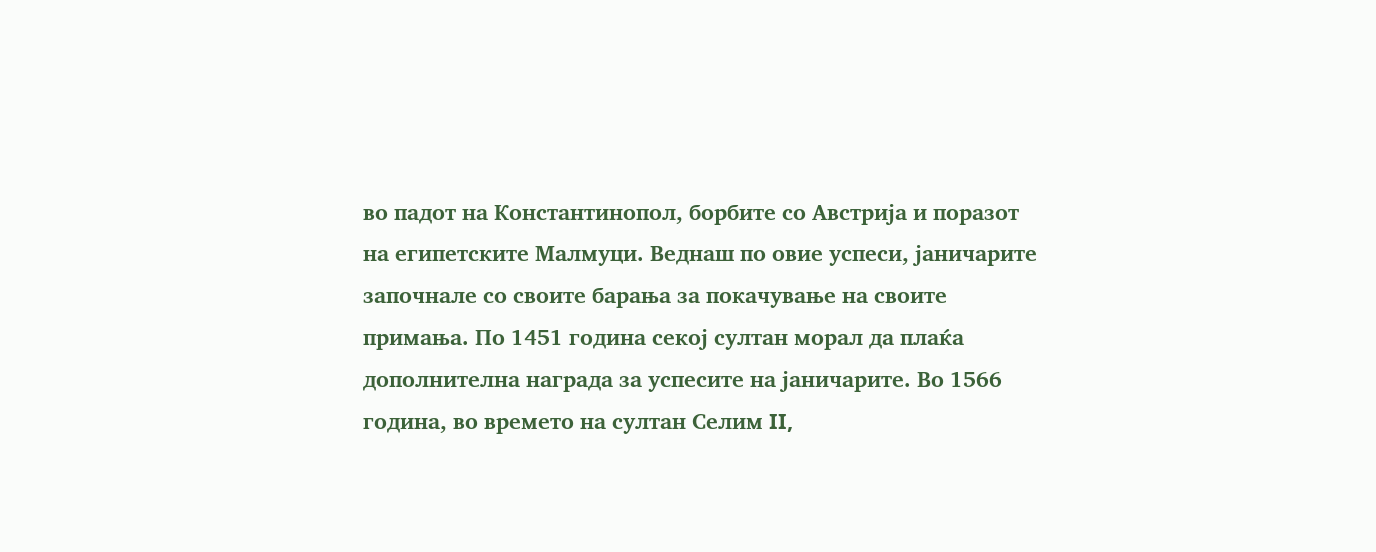во падот на Константинопол, борбите со Австрија и поразот на египетските Малмуци. Веднаш по овие успеси, јаничарите започнале со своите барања за покачување на своите примања. По 1451 година секој султан морал да плаќа дополнителна награда за успесите на јаничарите. Во 1566 година, во времето на султан Селим II,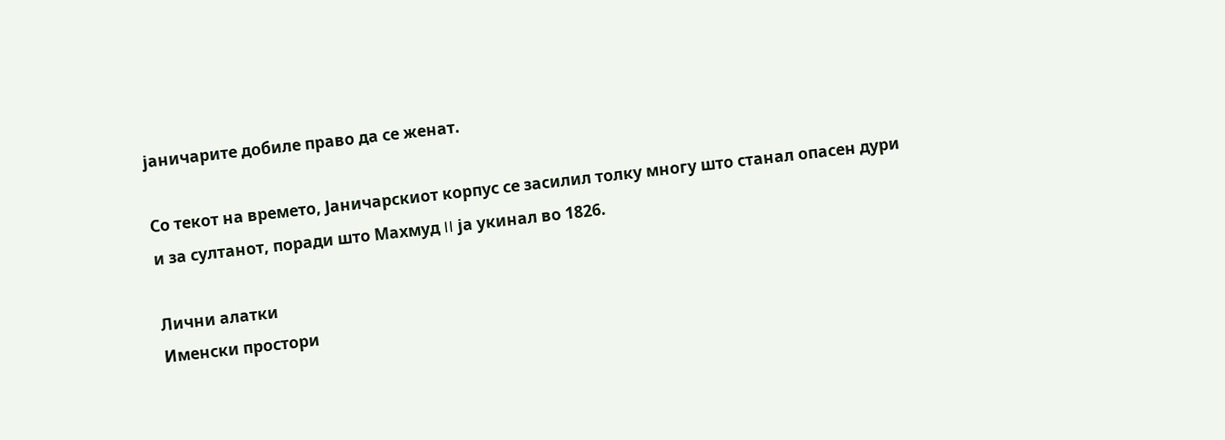јаничарите добиле право да се женат.

Со текот на времето, Јаничарскиот корпус се засилил толку многу што станал опасен дури и за султанот, поради што Махмуд II ја укинал во 1826.

Лични алатки
Именски простори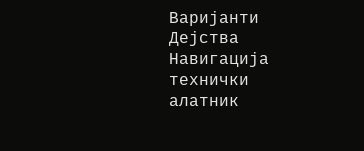Варијанти
Дејства
Навигација
технички
алатник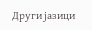Други јазици